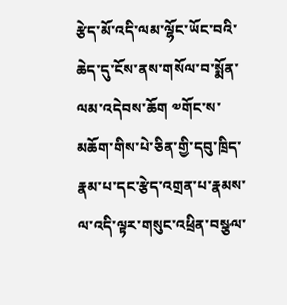རྩེད་མོ་འདི་ལམ་ལྷོང་ཡོང་བའི་ཆེད་དུ་ངོས་ནས་གསོལ་བ་སྨོན་ལམ་འདེབས་ཆོག ༧གོང་ས་མཆོག་གིས་པེ་ཅིན་གྱི་དབུ་ཁྲིད་རྣམ་པ་དང་རྩེད་འགྲན་པ་རྣམས་ལ་འདི་ལྟར་གསུང་འཕྲིན་བསྩལ་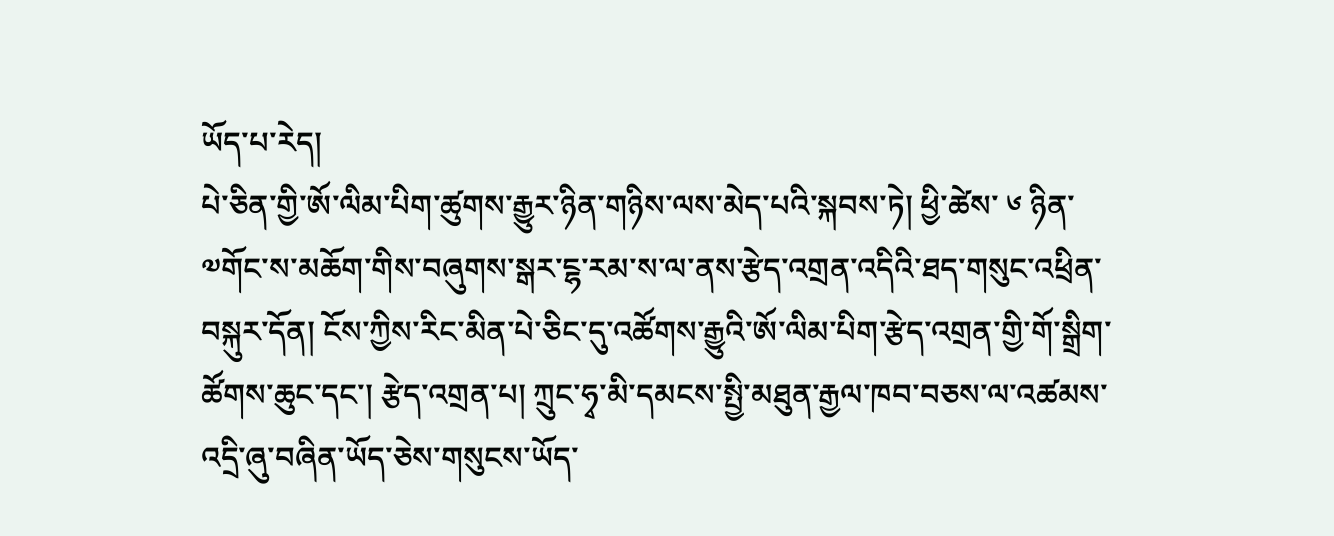ཡོད་པ་རེད།
པེ་ཅིན་གྱི་ཨོ་ལིམ་པིག་ཚུགས་རྒྱུར་ཉིན་གཉིས་ལས་མེད་པའི་སྐབས་ཏེ། ཕྱི་ཚེས་ ༦ ཉིན་༧གོང་ས་མཆོག་གིས་བཞུགས་སྒར་ངྷ་རམ་ས་ལ་ནས་རྩེད་འགྲན་འདིའི་ཐད་གསུང་འཕྲིན་བསྐུར་དོན། ངོས་ཀྱིས་རིང་མིན་པེ་ཅིང་དུ་འཚོགས་རྒྱུའི་ཨོ་ལིམ་པིག་རྩེད་འགྲན་གྱི་གོ་སྒྲིག་ཚོགས་ཆུང་དང་། རྩེད་འགྲན་པ། ཀྲུང་ཧྭ་མི་དམངས་སྤྱི་མཐུན་རྒྱལ་ཁབ་བཅས་ལ་འཚམས་འདྲི་ཞུ་བཞིན་ཡོད་ཅེས་གསུངས་ཡོད་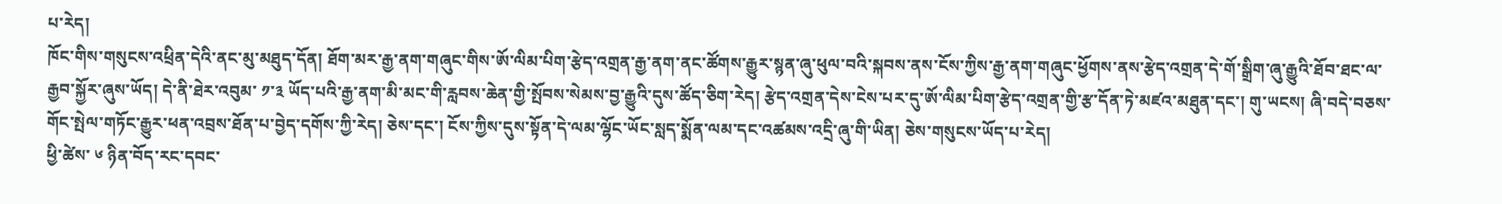པ་རེད།
ཁོང་གིས་གསུངས་འཕྲིན་དེའི་ནང་མུ་མཐུད་དོན། ཐོག་མར་རྒྱ་ནག་གཞུང་གིས་ཨོ་ལིམ་པིག་རྩེད་འགྲན་རྒྱ་ནག་ནང་ཚོགས་རྒྱུར་སྙན་ཞུ་ཕུལ་བའི་སྐབས་ནས་ངོས་ཀྱིས་རྒྱ་ནག་གཞུང་ཕྱོགས་ནས་རྩེད་འགྲན་དེ་གོ་སྒྲིག་ཞུ་རྒྱུའི་ཐོབ་ཐང་ལ་རྒྱབ་སྐྱོར་ཞུས་ཡོད། དེ་ནི་ཐེར་འབུམ་ ༡་༣ ཡོད་པའི་རྒྱ་ནག་མི་མང་གི་རླབས་ཆེན་གྱི་སྤོབས་སེམས་བྱ་རྒྱུའི་དུས་ཚོད་ཅིག་རེད། རྩེད་འགྲན་དེས་ངེས་པར་དུ་ཨོ་ལིམ་པིག་རྩེད་འགྲན་གྱི་རྩ་དོན་ཏེ་མཛའ་མཐུན་དང་། གུ་ཡངས། ཞི་བདེ་བཅས་གོང་སྤེལ་གཏོང་རྒྱུར་ཕན་འབྲས་ཐོན་པ་བྱེད་དགོས་ཀྱི་རེད། ཅེས་དང་། ངོས་ཀྱིས་དུས་སྟོན་དེ་ལམ་ལྷོང་ཡོང་སླད་སྨོན་ལམ་དང་འཚམས་འདྲི་ཞུ་གི་ཡིན། ཅེས་གསུངས་ཡོད་པ་རེད།
ཕྱི་ཚེས་ ༦ ཉིན་བོད་རང་དབང་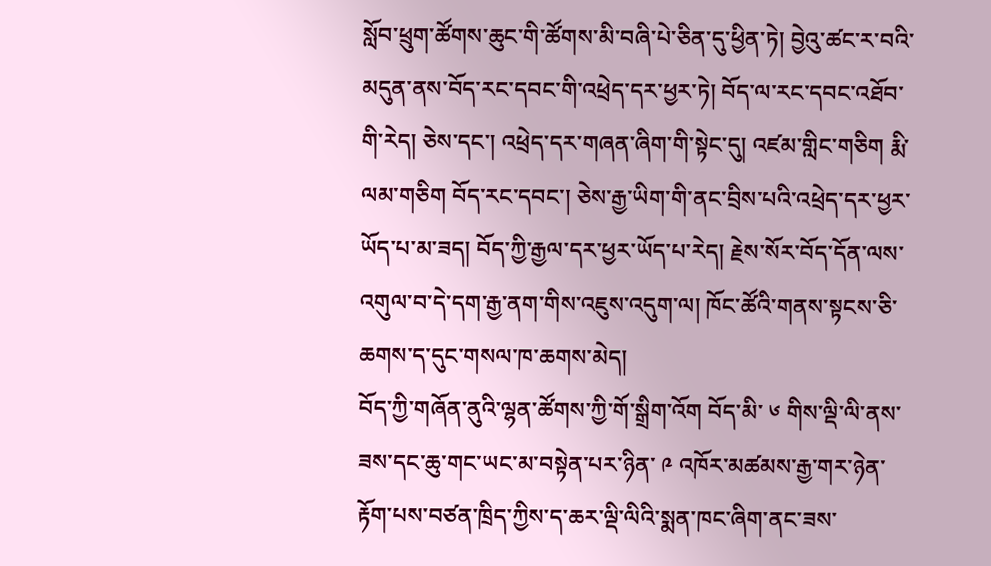སློབ་ཕྲུག་ཚོགས་ཆུང་གི་ཚོགས་མི་བཞི་པེ་ཅིན་དུ་ཕྱིན་ཏེ། བྱེའུ་ཚང་ར་བའི་མདུན་ནས་བོད་རང་དབང་གི་འཕྲེད་དར་ཕྱར་ཏེ། བོད་ལ་རང་དབང་འཐོབ་གི་རེད། ཅེས་དང་། འཕྲེད་དར་གཞན་ཞིག་གི་སྟེང་དུ། འཛམ་གླིང་གཅིག རྨི་ལམ་གཅིག བོད་རང་དབང་། ཅེས་རྒྱ་ཡིག་གི་ནང་བྲིས་པའི་འཕྲེད་དར་ཕྱར་ཡོད་པ་མ་ཟད། བོད་ཀྱི་རྒྱལ་དར་ཕྱར་ཡོད་པ་རེད། རྗེས་སོར་བོད་དོན་ལས་འགུལ་བ་དེ་དག་རྒྱ་ནག་གིས་འཇུས་འདུག་ལ། ཁོང་ཚོའི་གནས་སྟངས་ཅི་ཆགས་ད་དུང་གསལ་ཁ་ཆགས་མེད།
བོད་ཀྱི་གཞོན་ནུའི་ལྷན་ཚོགས་ཀྱི་གོ་སྒྲིག་འོག བོད་མི་ ༦ གིས་ལྡི་ལི་ནས་ཟས་དང་ཆུ་གང་ཡང་མ་བསྟེན་པར་ཉིན་ ༩ འཁོར་མཚམས་རྒྱ་གར་ཉེན་རྟོག་པས་བཙན་ཁྲིད་ཀྱིས་ད་ཆར་ལྡི་ལིའི་སྨན་ཁང་ཞིག་ནང་ཟས་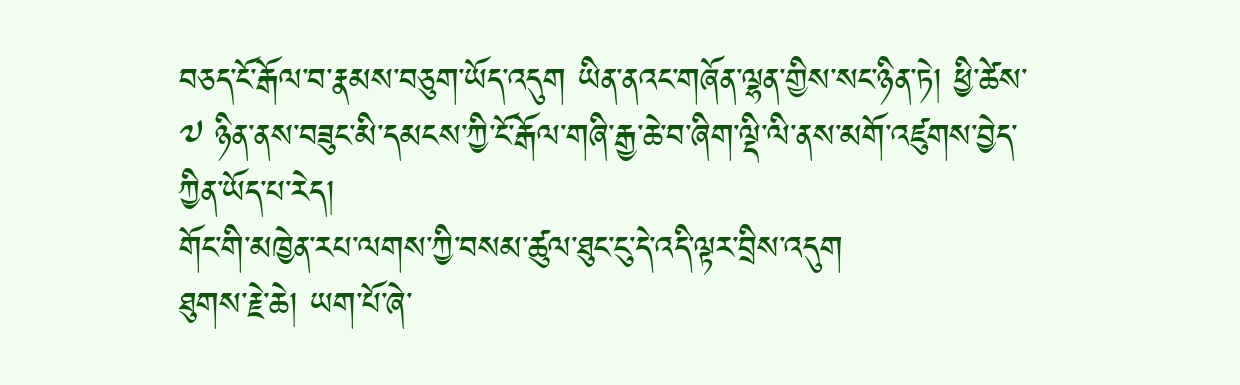བཅད་ངོ་རྒོལ་བ་རྣམས་བཅུག་ཡོད་འདུག ཡིན་ནའང་གཞོན་ལྷན་གྱིས་སང་ཉིན་ཏེ། ཕྱི་ཚེས་ ༧ ཉིན་ནས་བཟུང་མི་དམངས་ཀྱི་ངོ་རྒོལ་གཞི་རྒྱ་ཆེ་བ་ཞིག་ལྡི་ལི་ནས་མགོ་འཛུགས་བྱེད་ཀྱིན་ཡོད་པ་རེད།
གོང་གི་མཁྱེན་རཔ་ལགས་ཀྱི་བསམ་ཚུལ་ཐུང་ངུ་དེ་འདི་ལྟར་བྲིས་འདུག
ཐུགས་རྗེ་ཆེ། ཡག་པོ་ཞེ་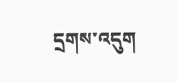དྲགས་འདུག